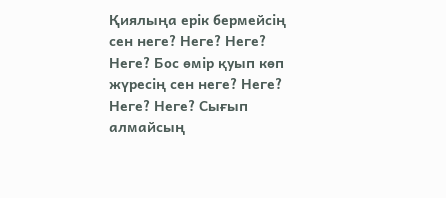Қиялыңа ерік бермейсің сен неге? Неге? Неге? Неге? Бос өмір қуып көп жүресің сен неге? Неге? Неге? Неге? Сығып алмайсың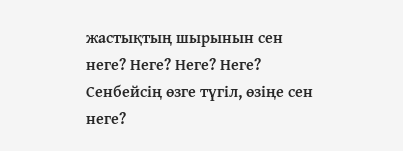жастықтың шырынын сен неге? Неге? Неге? Неге? Сенбейсің өзге түгіл, өзіңе сен неге?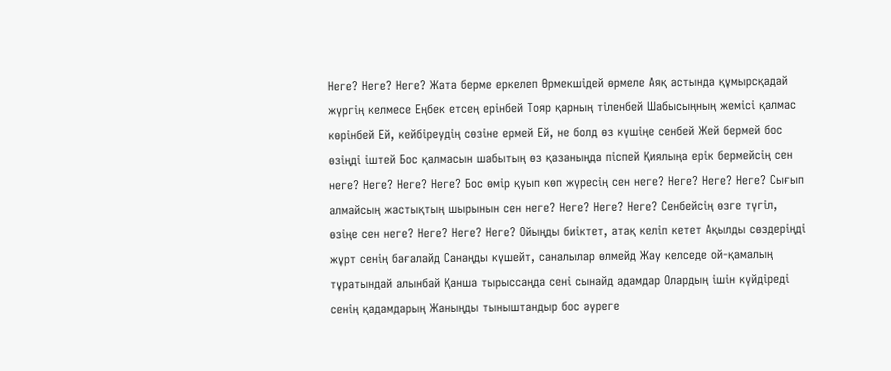Неге? Неге? Неге? Жата берме еркелеп Өрмекшідей өрмеле Аяқ астында құмырсқадай жүргің келмесе Еңбек етсең ерінбей Тояр қарның тіленбей Шабысыңның жемісі қалмас көрінбей Ей, кейбіреудің сөзіне ермей Ей, не болд өз күшіңе сенбей Жей бермей бос өзіңді іштей Бос қалмасын шабытың өз қазаныңда піспей Қиялыңа ерік бермейсің сен неге? Неге? Неге? Неге? Бос өмір қуып көп жүресің сен неге? Неге? Неге? Неге? Сығып алмайсың жастықтың шырынын сен неге? Неге? Неге? Неге? Сенбейсің өзге түгіл, өзіңе сен неге? Неге? Неге? Неге? Ойыңды биіктет, атақ келіп кетет Ақылды сөздеріңді жұрт сенің бағалайд Санаңды күшейт, саналылар өлмейд Жау келседе ой-қамалың тұратындай алынбай Қанша тырыссаңда сені сынайд адамдар Олардың ішін күйдіреді сенің қадамдарың Жаныңды тыныштандыр бос әуреге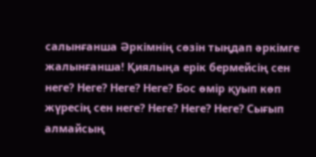салынғанша Әркімнің сөзін тыңдап әркімге жалынғанша! Қиялыңа ерік бермейсің сен неге? Неге? Неге? Неге? Бос өмір қуып көп жүресің сен неге? Неге? Неге? Неге? Сығып алмайсың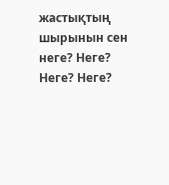жастықтың шырынын сен неге? Неге? Неге? Неге?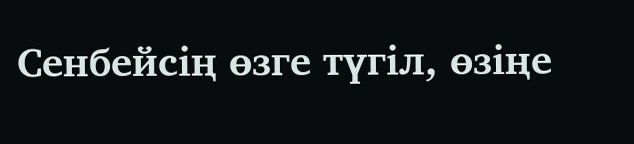Сенбейсің өзге түгіл, өзіңе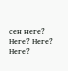сен неге? Неге? Неге? Неге?